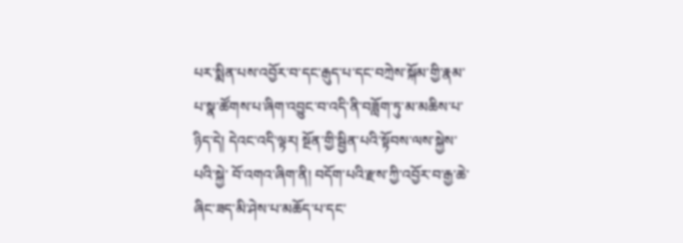པར་སྨིན་པས་འབྱོར་བ་དང་རྒུད་པ་དང་བཀྲེས་སྐོམ་གྱི་རྣམ་པ་སྣ་ཚོགས་པ་ཞིག་འབྱུང་བ་འདི་ནི་བཟློག་ཏུ་མ་མཆིས་པ་ཉིད་དེ། དེའང་འདི་ལྟར། སྔོན་གྱི་སྦྱིན་པའི་སྟོབས་ལས་སྐྱེས་པའི་སྐྱེ་ བོ་འགའ་ཞིག་ནི། བདོག་པའི་རྫས་ཀྱི་འབྱོར་བ་རྒྱ་ཆེ་ཞིང་ཟད་མི་ཤེས་པ་མཆོད་པ་དང་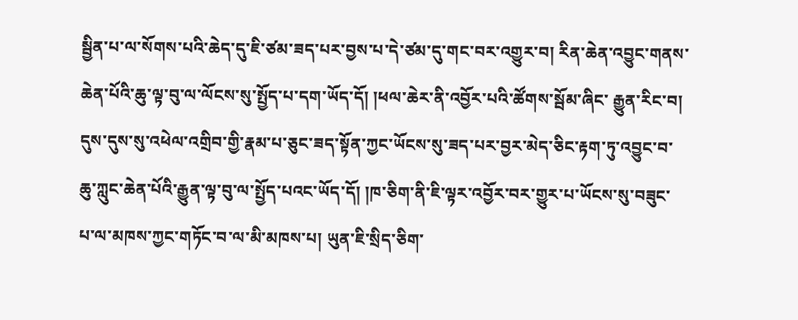སྦྱིན་པ་ལ་སོགས་པའི་ཆེད་དུ་ཇི་ཙམ་ཟད་པར་བྱས་པ་དེ་ཙམ་དུ་གང་བར་འགྱུར་བ། རིན་ཆེན་འབྱུང་གནས་ཆེན་པོའི་ཆུ་ལྟ་བུ་ལ་ལོངས་སུ་སྤྱོད་པ་དག་ཡོད་དོ། །ཕལ་ཆེར་ནི་འབྱོར་པའི་ཚོགས་སྦོམ་ཞིང་ རྒྱུན་རིང་བ། དུས་དུས་སུ་འཕེལ་འགྲིབ་གྱི་རྣམ་པ་ཅུང་ཟད་སྟོན་ཀྱང་ཡོངས་སུ་ཟད་པར་བྱར་མེད་ཅིང་རྟག་ཏུ་འབྱུང་བ་ཆུ་ཀླུང་ཆེན་པོའི་རྒྱུན་ལྟ་བུ་ལ་སྤྱོད་པའང་ཡོད་དོ། །ཁ་ཅིག་ནི་ཇི་ལྟར་འབྱོར་བར་གྱུར་པ་ཡོངས་སུ་བཟུང་པ་ལ་མཁས་ཀྱང་གཏོང་བ་ལ་མི་མཁས་པ། ཡུན་ཇི་སྲིད་ཅིག་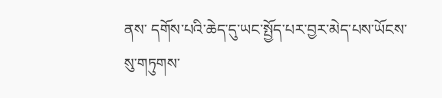ནས་ དགོས་པའི་ཆེད་དུ་ཡང་སྤྱོད་པར་བྱར་མེད་པས་ཡོངས་སུ་གཏུགས་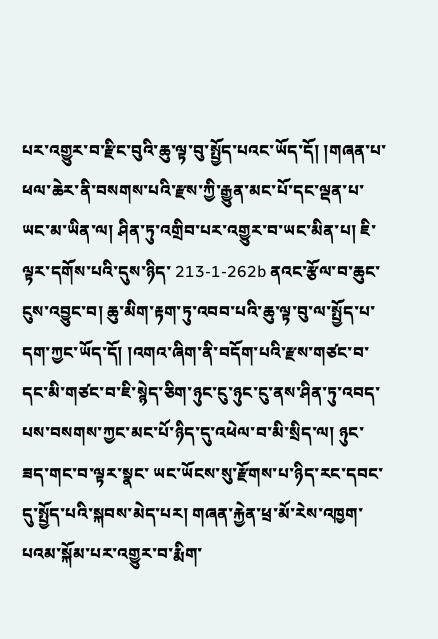པར་འགྱུར་བ་རྫིང་བུའི་ཆུ་ལྟ་བུ་སྤྱོད་པའང་ཡོད་དོ། །གཞན་པ་ཕལ་ཆེར་ནི་བསགས་པའི་རྫས་ཀྱི་རྒྱུན་མང་པོ་དང་ལྡན་པ་ཡང་མ་ཡིན་ལ། ཤིན་ཏུ་འགྲིབ་པར་འགྱུར་བ་ཡང་མིན་པ། ཇི་ལྟར་དགོས་པའི་དུས་ཉིད་ 213-1-262b ནའང་རྩོལ་བ་ཆུང་ངུས་འབྱུང་བ། ཆུ་མིག་རྟག་ཏུ་འབབ་པའི་ཆུ་ལྟ་བུ་ལ་སྤྱོད་པ་དག་ཀྱང་ཡོད་དོ། །འགའ་ཞིག་ནི་བདོག་པའི་རྫས་གཙང་བ་དང་མི་གཙང་བ་ཇི་སྙེད་ཅིག་ཉུང་ངུ་ཉུང་ངུ་ནས་ཤིན་ཏུ་འབད་པས་བསགས་ཀྱང་མང་པོ་ཉིད་དུ་འཕེལ་བ་མི་སྲིད་ལ། ཉུང་ཟད་གང་བ་ལྟར་སྣང་ ཡང་ཡོངས་སུ་རྫོགས་པ་ཉིད་རང་དབང་དུ་སྤྱོད་པའི་སྐབས་མེད་པར། གཞན་རྐྱེན་ཕྲ་མོ་རེས་འཁྱག་པའམ་སྐོམ་པར་འགྱུར་བ་རྨིག་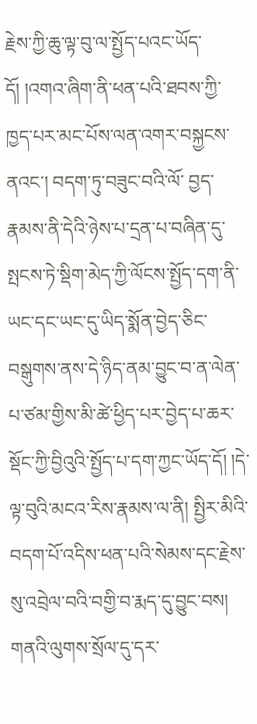རྗེས་ཀྱི་ཆུ་ལྟ་བུ་ལ་སྤྱོད་པའང་ཡོད་དོ། །འགའ་ཞིག་ནི་ཕན་པའི་ཐབས་ཀྱི་ཁྱད་པར་མང་པོས་ལན་འགར་བསྐྱངས་ནའང་། བདག་ཏུ་བཟུང་བའི་ལོ་ བྱད་རྣམས་ནི་དེའི་ཉེས་པ་དྲན་པ་བཞིན་དུ་སྤངས་ཏེ་སྡིག་མེད་ཀྱི་ལོངས་སྤྱོད་དག་ནི་ཡང་དང་ཡང་དུ་ཡིད་སྨོན་བྱེད་ཅིང་བསྒུགས་ནས་དེ་ཉིད་ནམ་བྱུང་བ་ན་ལེན་པ་ཙམ་གྱིས་མི་ཚེ་ཕྱིད་པར་བྱེད་པ་ཆར་སྡོང་ཀྱི་བྱིའུའི་སྤྱོད་པ་དག་ཀྱང་ཡོད་དོ། །དེ་ལྟ་བུའི་མངའ་རིས་རྣམས་ལ་ནི། སྤྱིར་མིའི་བདག་པོ་འདིས་ཕན་པའི་སེམས་དང་རྗེས་སུ་འབྲེལ་བའི་བགྱི་བ་རྨད་དུ་བྱུང་བས། གནའི་ལུགས་སྲོལ་དུ་དར་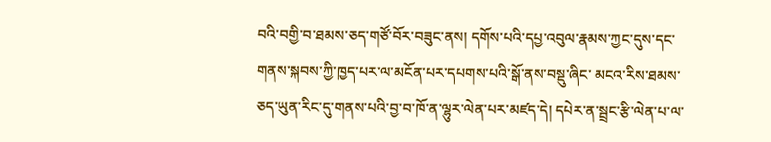བའི་བགྱི་བ་ཐམས་ཅད་གཙོ་བོར་བཟུང་ནས། དགོས་པའི་དཔྱ་འབུལ་རྣམས་ཀྱང་དུས་དང་གནས་སྐབས་ཀྱི་ཁྱད་པར་ལ་མངོན་པར་དཔགས་པའི་སྒོ་ནས་བསྡུ་ཞིང་ མངའ་རིས་ཐམས་ཅད་ཡུན་རིང་དུ་གནས་པའི་བྱ་བ་ཁོ་ན་ལྷུར་ལེན་པར་མཛད་དེ། དཔེར་ན་སྦྲང་རྩི་ལེན་པ་ལ་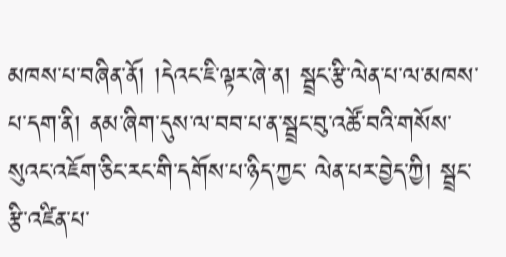མཁས་པ་བཞིན་ནོ། །དེའང་ཇི་ལྟར་ཞེ་ན། སྦྲང་རྩི་ལེན་པ་ལ་མཁས་པ་དག་ནི། ནམ་ཞིག་དུས་ལ་བབ་པ་ན་སྦྲང་བུ་འཚོ་བའི་གསོས་སུའང་འཇོག་ཅིང་རང་གི་དགོས་པ་ཉིད་ཀྱང་ ལེན་པར་བྱེད་ཀྱི། སྦྲང་རྩི་འཛིན་པ་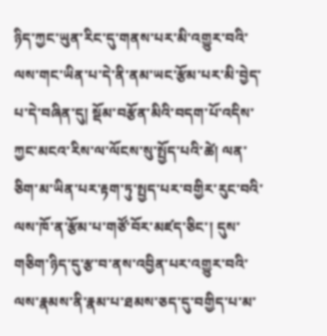ཉིད་ཀྱང་ཡུན་རིང་དུ་གནས་པར་མི་འགྱུར་བའི་ལས་གང་ཡིན་པ་དེ་ནི་ནམ་ཡང་རྩོམ་པར་མི་བྱེད་པ་དེ་བཞིན་དུ། སྡོམ་བརྩོན་མིའི་བདག་པོ་འདིས་ཀྱང་མངའ་རིས་ལ་ལོངས་སུ་སྤྱོད་པའི་ཚེ། ལན་ཅིག་མ་ཡིན་པར་རྟག་ཏུ་སྤྱད་པར་བགྱིར་རུང་བའི་ ལས་ཁོ་ན་རྩོམ་པ་གཙོ་བོར་མཛད་ཅིང་། དུས་གཅིག་ཉིད་དུ་རྩ་བ་ནས་འབྱིན་པར་འགྱུར་བའི་ལས་རྣམས་ནི་རྣམ་པ་ཐམས་ཅད་དུ་བགྱིད་པ་མ་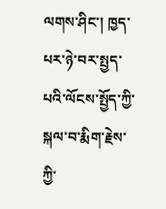ལགས་ཤིང་། ཁྱད་པར་ཉེ་བར་སྤྱད་པའི་ལོངས་སྤྱོད་ཀྱི་སྐལ་བ་རྨིག་རྗེས་ཀྱི་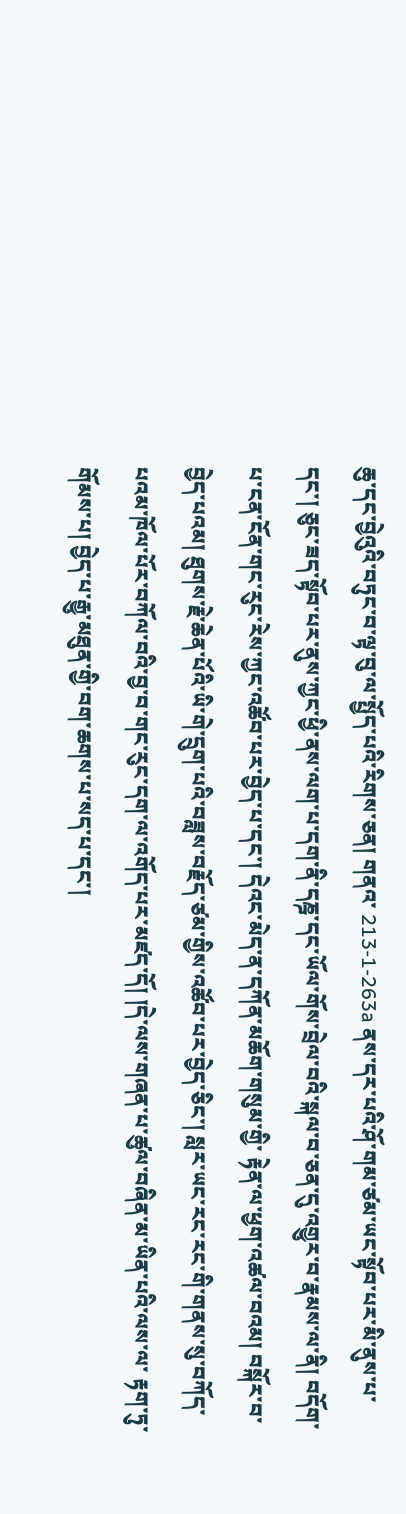ཆུ་དང་བྱེའུའི་བཏུང་བ་ལྟ་བུ་ལ་སྤྱོད་པའི་རིགས་ཅན། གནའ་ 213-1-263a ནས་དར་པའི་ཤོ་གམ་ཙམ་ཡང་སྟོབ་པར་མི་ནུས་པ་དང་། ཅུང་ཟད་སྟོབ་པར་ནུས་ཀྱང་ཕྱི་ནས་ལག་པ་དག་ནི་དཎྜ་དང་ཡོལ་གོས་བྲེལ་བའི་སྐལ་བ་ཅན་དུ་འགྱུར་བ་རྣམས་ལ་ནི། བདོག་པ་ངན་ངོན་གང་རུང་རེས་ཀྱང་འཚོབ་པར་བྱེད་པ་དང་། དེའང་མེད་ན་དཀོན་མཆོག་གསུམ་གྱི་ རྟེན་ལ་ཕྱག་འཚལ་བའམ། བསྐོར་བ་བྱེད་པའམ། ཐུགས་རྗེ་ཆེན་པོའི་ཡི་གེ་དྲུག་པའི་བཟླས་བརྗོད་ཙམ་གྱིས་འཚོབ་པར་བྱེད་ཅིང་། སླར་ཡང་རང་རང་གི་གནས་སུ་བཀོད་པའམ་ཁོལ་པོར་བཀོལ་བའི་བྱ་བ་གང་རུང་དག་ལ་འགོད་པར་མཛད་དོ། །དེ་ལས་གཞན་པ་ཚུལ་བཞིན་མ་ཡིན་པའི་ལས་ལ་ རྟག་ཏུ་གོམས་པ། བྱེད་པ་རྒྱུ་མཐུན་གྱི་བག་ཆགས་པ་སད་པ་དང་།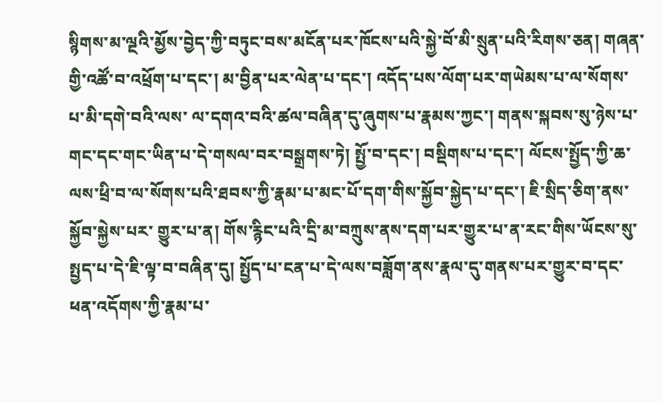སྙིགས་མ་ལྔའི་མྱོས་བྱེད་ཀྱི་བཏུང་བས་མངོན་པར་ཁོངས་པའི་སྐྱེ་བོ་མི་སྲུན་པའི་རིགས་ཅན། གཞན་གྱི་འཚོ་བ་འཕྲོག་པ་དང་། མ་བྱིན་པར་ལེན་པ་དང་། འདོད་པས་ལོག་པར་གཡེམས་པ་ལ་སོགས་པ་མི་དགེ་བའི་ལས་ ལ་དགའ་བའི་ཚལ་བཞིན་དུ་ཞུགས་པ་རྣམས་ཀྱང་། གནས་སྐབས་སུ་ཉེས་པ་གང་དང་གང་ཡིན་པ་དེ་གསལ་བར་བསྒྲགས་ཏེ། སྤྱོ་བ་དང་། བསྡིགས་པ་དང་། ལོངས་སྤྱོད་ཀྱི་ཆ་ལས་ཕྲི་བ་ལ་སོགས་པའི་ཐབས་ཀྱི་རྣམ་པ་མང་པོ་དག་གིས་སྐྱོབ་སྐྱེད་པ་དང་། ཇི་སྲིད་ཅིག་ནས་སྐྱོབ་སྐྱེས་པར་ གྱུར་པ་ན། གོས་རྙིང་པའི་དྲི་མ་བཀྲུས་ནས་དག་པར་གྱུར་པ་ན་རང་གིས་ཡོངས་སུ་སྤྱད་པ་དེ་ཇི་ལྟ་བ་བཞིན་དུ། སྤྱོད་པ་ངན་པ་དེ་ལས་བཟློག་ནས་རྣལ་དུ་གནས་པར་གྱུར་བ་དང་ཕན་འདོགས་ཀྱི་རྣམ་པ་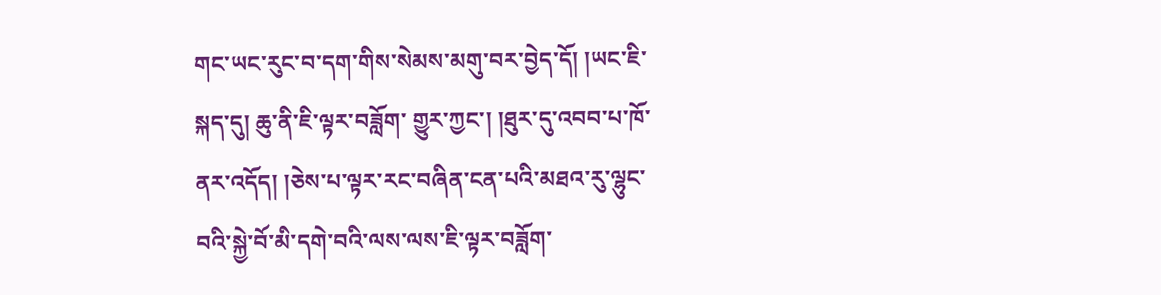གང་ཡང་རུང་བ་དག་གིས་སེམས་མགུ་བར་བྱེད་དོ། །ཡང་ཇི་སྐད་དུ། ཆུ་ནི་ཇི་ལྟར་བཟློག་ གྱུར་ཀྱང་། །ཐུར་དུ་འབབ་པ་ཁོ་ནར་འདོད། །ཅེས་པ་ལྟར་རང་བཞིན་ངན་པའི་མཐའ་རུ་ལྷུང་བའི་སྐྱེ་བོ་མི་དགེ་བའི་ལས་ལས་ཇི་ལྟར་བཟློག་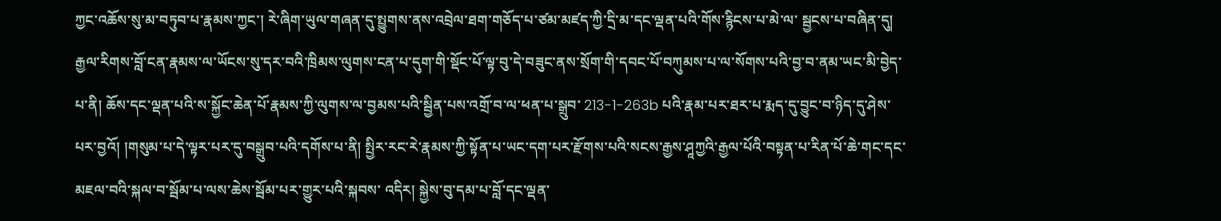ཀྱང་འཆོས་སུ་མ་བཏུབ་པ་རྣམས་ཀྱང་། རེ་ཞིག་ཡུལ་གཞན་དུ་སྤྱུགས་ནས་འབྲེལ་ཐག་གཅོད་པ་ཙམ་མཛད་ཀྱི་དྲི་མ་དང་ལྡན་པའི་གོས་རྙིངས་པ་མེ་ལ་ སྦྱངས་པ་བཞིན་དུ། རྒྱལ་རིགས་བློ་ངན་རྣམས་ལ་ཡོངས་སུ་དར་བའི་ཁྲིམས་ལུགས་ངན་པ་དུག་གི་སྡོང་པོ་ལྟ་བུ་དེ་བཟུང་ནས་སྲོག་གི་དབང་པོ་བཀུམས་པ་ལ་སོགས་པའི་བྱ་བ་ནམ་ཡང་མི་བྱེད་པ་ནི། ཆོས་དང་ལྡན་པའི་ས་སྐྱོང་ཆེན་པོ་རྣམས་ཀྱི་ལུགས་ལ་བྱམས་པའི་སྦྱིན་པས་འགྲོ་བ་ལ་ཕན་པ་སྒྲུབ་ 213-1-263b པའི་རྣམ་པར་ཐར་པ་རྨད་དུ་བྱུང་བ་ཉིད་དུ་ཤེས་པར་བྱའོ། །གསུམ་པ་དེ་ལྟར་པར་དུ་བསྒྲུབ་པའི་དགོས་པ་ནི། སྤྱིར་རང་རེ་རྣམས་ཀྱི་སྟོན་པ་ཡང་དག་པར་རྫོགས་པའི་སངས་རྒྱས་ཤཱཀྱའི་རྒྱལ་པོའི་བསྟན་པ་རིན་པོ་ཆེ་གང་དང་མཇལ་བའི་སྐལ་བ་སྦོམ་པ་ལས་ཆེས་སྦོམ་པར་གྱུར་པའི་སྐབས་ འདིར། སྐྱེས་བུ་དམ་པ་བློ་དང་ལྡན་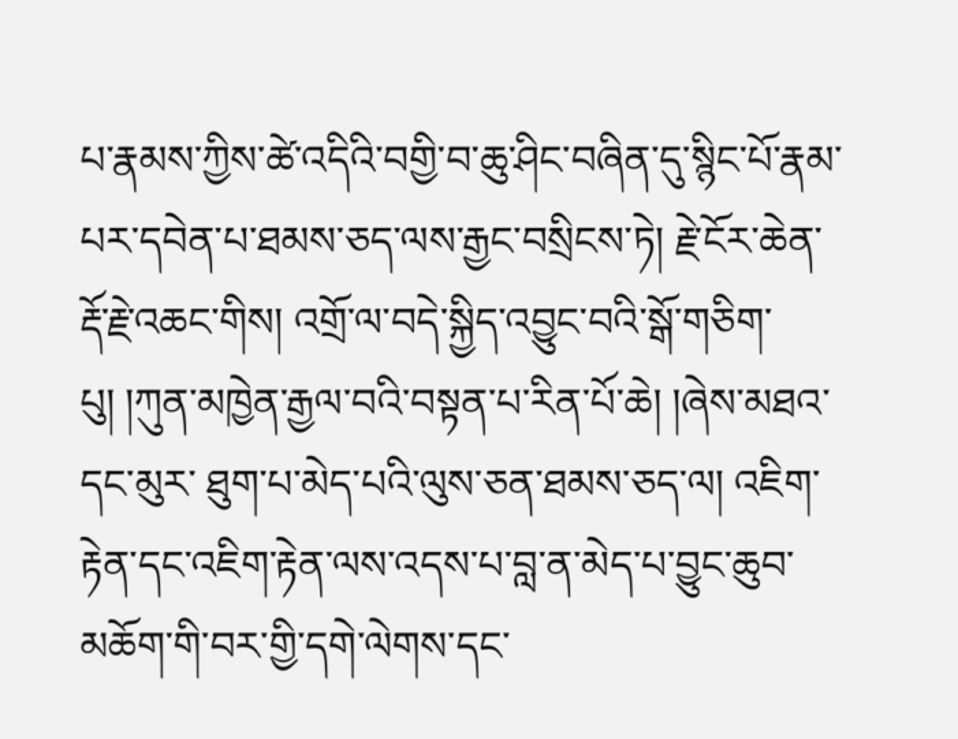པ་རྣམས་ཀྱིས་ཚེ་འདིའི་བགྱི་བ་ཆུ་ཤིང་བཞིན་དུ་སྙིང་པོ་རྣམ་པར་དབེན་པ་ཐམས་ཅད་ལས་རྒྱང་བསྲིངས་ཏེ། རྗེ་ངོར་ཆེན་རྡོ་རྗེ་འཆང་གིས། འགྲོ་ལ་བདེ་སྐྱིད་འབྱུང་བའི་སྒོ་གཅིག་པུ། །ཀུན་མཁྱེན་རྒྱལ་བའི་བསྟན་པ་རིན་པོ་ཆེ། །ཞེས་མཐའ་དང་མུར་ ཐུག་པ་མེད་པའི་ལུས་ཅན་ཐམས་ཅད་ལ། འཇིག་རྟེན་དང་འཇིག་རྟེན་ལས་འདས་པ་བླ་ན་མེད་པ་བྱུང་ཆུབ་མཆོག་གི་བར་གྱི་དགེ་ལེགས་དང་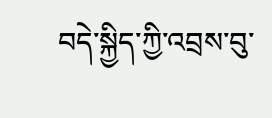བདེ་སྐྱིད་ཀྱི་འབྲས་བུ་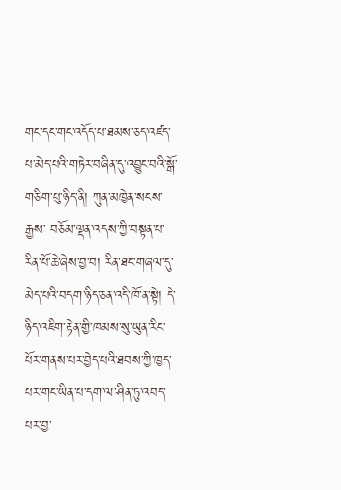གང་དང་གང་འདོད་པ་ཐམས་ཅད་འཛད་པ་མེད་པའི་གཏེར་བཞིན་དུ་འབྱུང་བའི་སྒོ་གཅིག་པུ་ཉིད་ནི། ཀུན་མཁྱེན་སངས་རྒྱས་ བཅོམ་ལྡན་འདས་ཀྱི་བསྟན་པ་རིན་པོ་ཆེ་ཞེས་བྱ་བ། རིན་ཐང་གཞལ་དུ་མེད་པའི་བདག་ཉིད་ཅན་འདི་ཁོ་ན་སྟེ། དེ་ཉིད་འཇིག་རྟེན་གྱི་ཁམས་སུ་ཡུན་རིང་པོར་གནས་པར་བྱེད་པའི་ཐབས་ཀྱི་ཁྱད་པར་གང་ཡིན་པ་དག་ལ་ཤིན་ཏུ་འབད་པར་བྱ་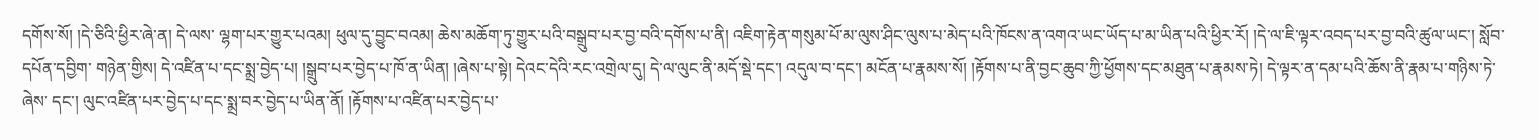དགོས་སོ། །དེ་ཅིའི་ཕྱིར་ཞེ་ན། དེ་ལས་ ལྷག་པར་གྱུར་པའམ། ཕུལ་དུ་བྱུང་བའམ། ཆེས་མཆོག་ཏུ་གྱུར་པའི་བསྒྲུབ་པར་བྱ་བའི་དགོས་པ་ནི། འཇིག་རྟེན་གསུམ་པོ་མ་ལུས་ཤིང་ལུས་པ་མེད་པའི་ཁོངས་ན་འགའ་ཡང་ཡོད་པ་མ་ཡིན་པའི་ཕྱིར་རོ། །དེ་ལ་ཇི་ལྟར་འབད་པར་བྱ་བའི་ཚུལ་ཡང་། སློབ་དཔོན་དབྱིག་ གཉེན་གྱིས། དེ་འཛིན་པ་དང་སྨྲ་བྱེད་པ། །སྒྲུབ་པར་བྱེད་པ་ཁོ་ན་ཡིན། །ཞེས་པ་སྟེ། དེའང་དེའི་རང་འགྲེལ་དུ། དེ་ལ་ལུང་ནི་མདོ་སྡེ་དང་། འདུལ་བ་དང་། མངོན་པ་རྣམས་སོ། །རྟོགས་པ་ནི་བྱང་ཆུབ་ཀྱི་ཕྱོགས་དང་མཐུན་པ་རྣམས་ཏེ། དེ་ལྟར་ན་དམ་པའི་ཆོས་ནི་རྣམ་པ་གཉིས་ཏེ་ཞེས་ དང་། ལུང་འཛིན་པར་བྱེད་པ་དང་སྨྲ་བར་བྱེད་པ་ཡིན་ནོ། །རྟོགས་པ་འཛིན་པར་བྱེད་པ་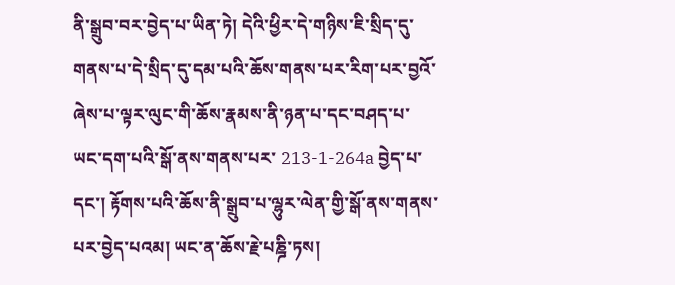ནི་སྒྲུབ་བར་བྱེད་པ་ཡིན་ཏེ། དེའི་ཕྱིར་དེ་གཉིས་ཇི་སྲིད་དུ་གནས་པ་དེ་སྲིད་དུ་དམ་པའི་ཆོས་གནས་པར་རིག་པར་བྱའོ་ཞེས་པ་ལྟར་ལུང་གི་ཆོས་རྣམས་ནི་ཉན་པ་དང་བཤད་པ་ཡང་དག་པའི་སྒོ་ནས་གནས་པར་ 213-1-264a བྱེད་པ་དང་། རྟོགས་པའི་ཆོས་ནི་སྒྲུབ་པ་ལྷུར་ལེན་གྱི་སྒོ་ནས་གནས་པར་བྱེད་པའམ། ཡང་ན་ཆོས་རྗེ་པཎྜི་ཏས།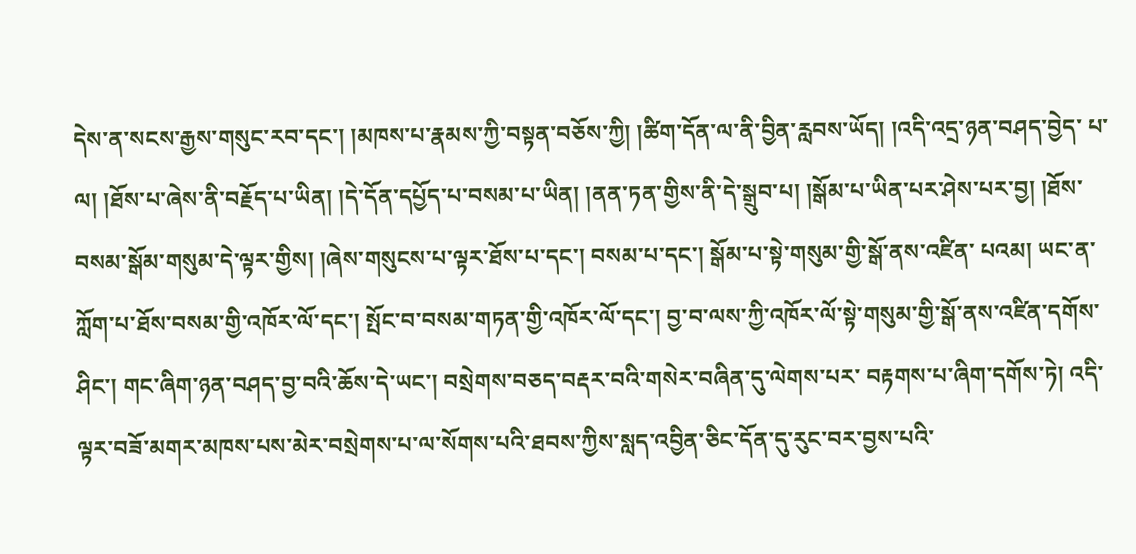དེས་ན་སངས་རྒྱས་གསུང་རབ་དང་། །མཁས་པ་རྣམས་ཀྱི་བསྟན་བཅོས་ཀྱི། །ཚིག་དོན་ལ་ནི་བྱིན་རླབས་ཡོད། །འདི་འདྲ་ཉན་བཤད་བྱེད་ པ་ལ། །ཐོས་པ་ཞེས་ནི་བརྗོད་པ་ཡིན། །དེ་དོན་དཔྱོད་པ་བསམ་པ་ཡིན། །ནན་ཏན་གྱིས་ནི་དེ་སྒྲུབ་པ། །སྒོམ་པ་ཡིན་པར་ཤེས་པར་བྱ། །ཐོས་བསམ་སྒོམ་གསུམ་དེ་ལྟར་གྱིས། །ཞེས་གསུངས་པ་ལྟར་ཐོས་པ་དང་། བསམ་པ་དང་། སྒོམ་པ་སྟེ་གསུམ་གྱི་སྒོ་ནས་འཛིན་ པའམ། ཡང་ན་ཀློག་པ་ཐོས་བསམ་གྱི་འཁོར་ལོ་དང་། སྤོང་བ་བསམ་གཏན་གྱི་འཁོར་ལོ་དང་། བྱ་བ་ལས་ཀྱི་འཁོར་ལོ་སྟེ་གསུམ་གྱི་སྒོ་ནས་འཛིན་དགོས་ཤིང་། གང་ཞིག་ཉན་བཤད་བྱ་བའི་ཆོས་དེ་ཡང་། བསྲེགས་བཅད་བརྡར་བའི་གསེར་བཞིན་དུ་ལེགས་པར་ བརྟགས་པ་ཞིག་དགོས་ཏེ། འདི་ལྟར་བཟོ་མགར་མཁས་པས་མེར་བསྲེགས་པ་ལ་སོགས་པའི་ཐབས་ཀྱིས་སླད་འབྱིན་ཅིང་དོན་དུ་རུང་བར་བྱས་པའི་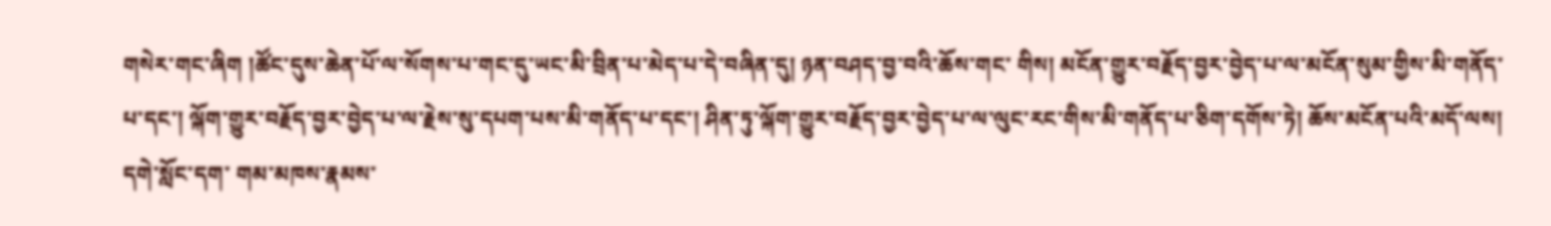གསེར་གང་ཞིག །ཚོང་དུས་ཆེན་པོ་ལ་སོགས་པ་གང་དུ་ཡང་མི་བྲིན་པ་མེད་པ་དེ་བཞིན་དུ། ཉན་བཤད་བྱ་བའི་ཆོས་གང་ གིས། མངོན་གྱུར་བརྗོད་བྱར་བྱེད་པ་ལ་མངོན་སུམ་གྱིས་མི་གནོད་པ་དང་། ལྐོག་གྱུར་བརྗོད་བྱར་བྱེད་པ་ལ་རྗེས་སུ་དཔག་པས་མི་གནོད་པ་དང་། ཤིན་ཏུ་ལྐོག་གྱུར་བརྗོད་བྱར་བྱེད་པ་ལ་ལུང་རང་གིས་མི་གནོད་པ་ཅིག་དགོས་ཏེ། ཆོས་མངོན་པའི་མདོ་ལས། དགེ་སློང་དག་ གམ་མཁས་རྣམས་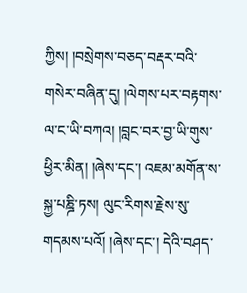ཀྱིས། །བསྲེགས་བཅད་བརྡར་བའི་གསེར་བཞིན་དུ། །ལེགས་པར་བརྟགས་ལ་ང་ཡི་བཀའ། །བླང་བར་བྱ་ཡི་གུས་ཕྱིར་མིན། །ཞེས་དང་། འཇམ་མགོན་ས་སྐྱ་པཎྜི་ཏས། ལུང་རིགས་རྗེས་སུ་གདམས་པའོ། །ཞེས་དང་། དེའི་བཤད་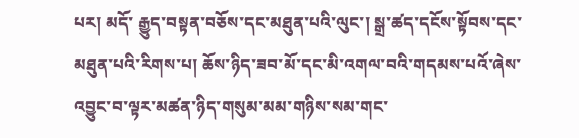པར། མདོ་ རྒྱུད་བསྟན་བཅོས་དང་མཐུན་པའི་ལུང་། སྒྲ་ཚད་དངོས་སྟོབས་དང་མཐུན་པའི་རིགས་པ། ཆོས་ཉིད་ཟབ་མོ་དང་མི་འགལ་བའི་གདམས་པའོ་ཞེས་འབྱུང་བ་ལྟར་མཚན་ཉིད་གསུམ་མམ་གཉིས་སམ་གང་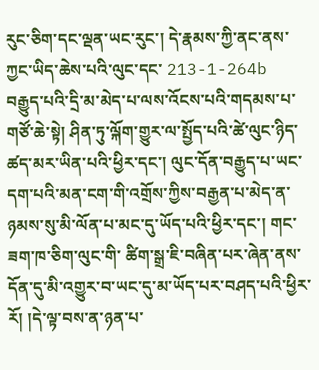རུང་ཅིག་དང་ལྡན་ཡང་རུང་། དེ་རྣམས་ཀྱི་ནང་ནས་ཀྱང་ཡིད་ཆེས་པའི་ལུང་དང་ 213-1-264b བརྒྱུད་པའི་དྲི་མ་མེད་པ་ལས་འོངས་པའི་གདམས་པ་གཙོ་ཆེ་སྟེ། ཤིན་ཏུ་ལྐོག་གྱུར་ལ་སྤྱོད་པའི་ཚེ་ལུང་ཉིད་ཚད་མར་ཡིན་པའི་ཕྱིར་དང་། ལུང་དོན་བརྒྱུད་པ་ཡང་དག་པའི་མན་ངག་གི་འགྲོས་ཀྱིས་བརྒྱན་པ་མེད་ན་ཉམས་སུ་མི་ལོན་པ་མང་དུ་ཡོད་པའི་ཕྱིར་དང་། གང་ཟག་ཁ་ཅིག་ལུང་གི་ ཚིག་སྒྲ་ཇི་བཞིན་པར་ཞེན་ནས་དོན་དུ་མི་འགྱུར་བ་ཡང་དུ་མ་ཡོད་པར་བཤད་པའི་ཕྱིར་རོ། །དེ་ལྟ་བས་ན་ཉན་པ་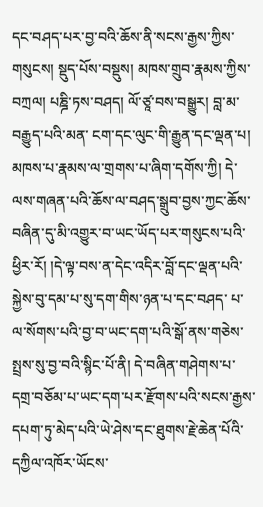དང་བཤད་པར་བྱ་བའི་ཆོས་ནི་སངས་རྒྱས་ཀྱིས་གསུངས། སྡུད་པོས་བསྡུས། མཁས་གྲུབ་རྣམས་ཀྱིས་བཀྲལ། པཎྜི་ཏས་བཤད། ལོ་ཙཱ་བས་བསྒྱུར། བླ་མ་བརྒྱུད་པའི་མན་ ངག་དང་ལུང་གི་རྒྱུན་དང་ལྡན་པ། མཁས་པ་རྣམས་ལ་གྲགས་པ་ཞིག་དགོས་ཀྱི། དེ་ལས་གཞན་པའི་ཆོས་ལ་བཤད་སྒྲུབ་བྱས་ཀྱང་ཆོས་བཞིན་དུ་མི་འགྱུར་བ་ཡང་ཡོད་པར་གསུངས་པའི་ཕྱིར་རོ། །དེ་ལྟ་བས་ན་དེང་འདིར་བློ་དང་ལྡན་པའི་སྐྱེས་བུ་དམ་པ་སུ་དག་གིས་ཉན་པ་དང་བཤད་ པ་ལ་སོགས་པའི་བྱ་བ་ཡང་དག་པའི་སྒོ་ནས་གཅེས་སྤྲས་སུ་བྱ་བའི་སྙིང་པོ་ནི། དེ་བཞིན་གཤེགས་པ་དགྲ་བཅོམ་པ་ཡང་དག་པར་རྫོགས་པའི་སངས་རྒྱས་དཔག་ཏུ་མེད་པའི་ཡེ་ཤེས་དང་ཐུགས་རྗེ་ཆེན་པོའི་དཀྱིལ་འཁོར་ཡོངས་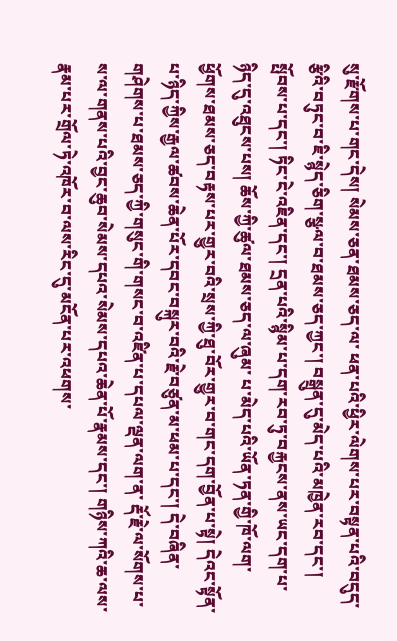སུ་རྫོགས་པ་གང་དེས། སེམས་ཅན་ཐམས་ཅད་ལ་ ཕན་པའི་ཕྱིར་ལེགས་པར་བསྟན་པའི་བདུད་རྩིའི་བཏུང་བ་ཇི་སྙེད་ཅིག་སྩལ་བ་ཐམས་ཅད་ཀྱང་། བསྒྲུན་དུ་མེད་པའི་མཁྱེན་རབ་དང་། སྤོབས་པ་དང་། ཏིང་ངེ་འཇིན་དང་། དྲན་པའི་སྙིམ་པ་དག་རབ་ཏུ་བརྐྱངས་ནས་ཡང་དག་པ་ཉིད་དུ་འཐུངས་པས། ཆོས་ཀྱི་ཚུལ་ཐམས་ཅད་ལ་ཞུམ་ པ་མེད་པའི་ཡོན་ཏན་གྱི་ཁོ་ལག་ཕྱོགས་ཐམས་ཅད་བརྟས་པར་གྱུར་བའི་སྲས་ཀྱི་ཐུ་བོར་གྱུར་བ་གང་དག་བྱོན་པ་སྟེ། དེའང་སྟོན་པ་ཉིད་ཀྱིས་རྒྱལ་ཚབས་ཆེན་པོར་དབང་བསྐུར་བའི་རྗེ་བཙུན་མ་ཕམ་པ་དང་། དེ་བཞིན་གཤེགས་པ་ཐམས་ཅད་ཀྱི་གསུང་གི་གསང་བ་འཛིན་པ་དཔལ་ལྡན་ལག་ན་ རྡོ་རྗེ་ལ་སོགས་པ་ས་ལ་གནས་པའི་བྱང་ཆུབ་སེམས་དཔའ་སེམས་དཔའ་ཆེན་པོ་རྣམས་དང་། གཉིས་ཀའི་ཆ་ལས་རྣམ་པར་གྲོལ་ཏེ་འཁོར་བ་ལས་རིང་དུ་མངོན་པར་འཕགས་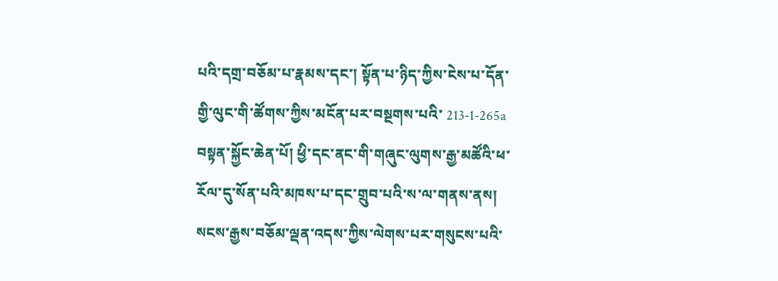པའི་དགྲ་བཅོམ་པ་རྣམས་དང་། སྟོན་པ་ཉིད་ཀྱིས་ངེས་པ་དོན་གྱི་ལུང་གི་ཚོགས་ཀྱིས་མངོན་པར་བསྔགས་པའི་ 213-1-265a བསྟན་སྐྱོང་ཆེན་པོ། ཕྱི་དང་ནང་གི་གཞུང་ལུགས་རྒྱ་མཚོའི་ཕ་རོལ་དུ་སོན་པའི་མཁས་པ་དང་གྲུབ་པའི་ས་ལ་གནས་ནས། སངས་རྒྱས་བཅོམ་ལྡན་འདས་ཀྱིས་ལེགས་པར་གསུངས་པའི་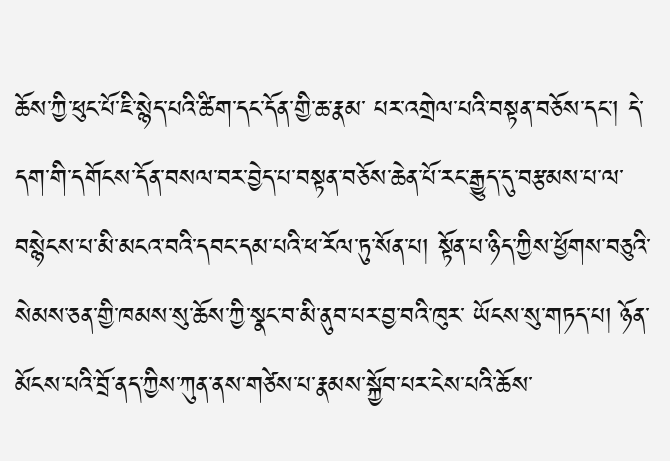ཆོས་ཀྱི་ཕུང་པོ་ཇི་སྙེད་པའི་ཚིག་དང་དོན་གྱི་ཆ་རྣམ་ པར་འགྲེལ་པའི་བསྟན་བཅོས་དང་། དེ་དག་གི་དགོངས་དོན་བསལ་བར་བྱེད་པ་བསྟན་བཅོས་ཆེན་པོ་རང་རྒྱུད་དུ་བརྩམས་པ་ལ་བསྙེངས་པ་མི་མངའ་བའི་དབང་དམ་པའི་ཕ་རོལ་ཏུ་སོན་པ། སྟོན་པ་ཉིད་ཀྱིས་ཕྱོགས་བཅུའི་སེམས་ཅན་གྱི་ཁམས་སུ་ཆོས་ཀྱི་སྣང་བ་མི་ནུབ་པར་བྱ་བའི་ཁུར་ ཡོངས་སུ་གཏད་པ། ཉོན་མོངས་པའི་བྲོ་ནད་ཀྱིས་ཀུན་ནས་གཙེས་པ་རྣམས་སྐྱོབ་པར་ངེས་པའི་ཆོས་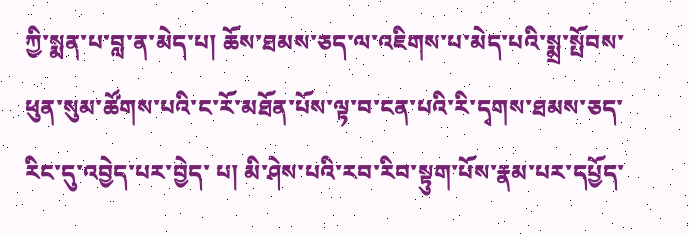ཀྱི་སྨན་པ་བླ་ན་མེད་པ། ཆོས་ཐམས་ཅད་ལ་འཇིགས་པ་མེད་པའི་སྨྲ་སྤོབས་ཕུན་སུམ་ཚོགས་པའི་ང་རོ་མཐོན་པོས་ལྟ་བ་ངན་པའི་རི་དྭགས་ཐམས་ཅད་རིང་དུ་འབྱེད་པར་བྱེད་ པ། མི་ཤེས་པའི་རབ་རིབ་སྟུག་པོས་རྣམ་པར་དཔྱོད་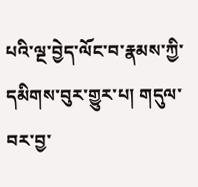པའི་ལྔ་བྱེད་ལོང་བ་རྣམས་ཀྱི་དམིགས་བུར་གྱུར་པ། གདུལ་བར་བྱ་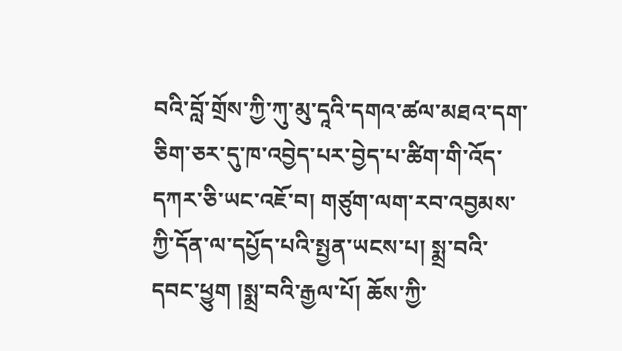བའི་བློ་གྲོས་ཀྱི་ཀུ་མུ་དཱའི་དགའ་ཚལ་མཐའ་དག་ཅིག་ཅར་དུ་ཁ་འབྱེད་པར་བྱེད་པ་ཚིག་གི་འོད་དཀར་ཅི་ཡང་འཇོ་བ། གཙུག་ལག་རབ་འབྱམས་ ཀྱི་དོན་ལ་དཔྱོད་པའི་སྤྱན་ཡངས་པ། སྨྲ་བའི་དབང་ཕྱུག །སྨྲ་བའི་རྒྱལ་པོ། ཆོས་ཀྱི་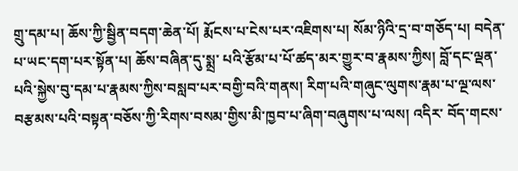གྲུ་དམ་པ། ཆོས་ཀྱི་སྦྱིན་བདག་ཆེན་པོ། རྨོངས་པ་ངེས་པར་འཇིགས་པ། སོམ་ཉིའི་དྲ་བ་གཅོད་པ། བདེན་པ་ཡང་དག་པར་སྟོན་པ། ཆོས་བཞིན་དུ་སྨྲ་ པའི་རྩོམ་པ་པོ་ཚད་མར་གྱུར་བ་རྣམས་ཀྱིས། བློ་དང་ལྡན་པའི་སྐྱེས་བུ་དམ་པ་རྣམས་ཀྱིས་བསླབ་པར་བགྱི་བའི་གནས། རིག་པའི་གཞུང་ལུགས་རྣམ་པ་ལྔ་ལས་བརྩམས་པའི་བསྟན་བཅོས་ཀྱི་རིགས་བསམ་གྱིས་མི་ཁྱབ་པ་ཞིག་བཞུགས་པ་ལས། འདིར་ བོད་གངས་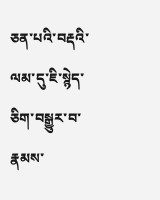ཅན་པའི་བརྡའི་ལམ་དུ་ཇི་སྙེད་ཅིག་བསྒྱུར་བ་རྣམས་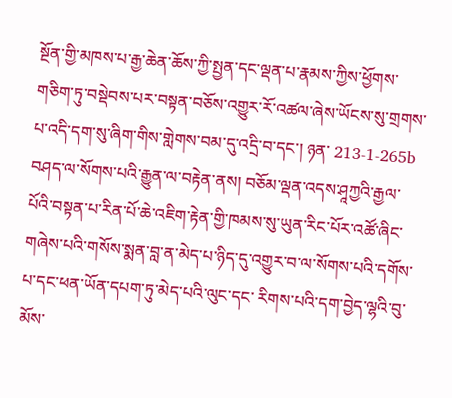སྔོན་གྱི་མཁས་པ་རྒྱ་ཆེན་ཆོས་ཀྱི་སྤྱན་དང་ལྡན་པ་རྣམས་ཀྱིས་ཕྱོགས་གཅིག་ཏུ་བསྡེབས་པར་བསྟན་བཅོས་འགྱུར་རོ་འཚལ་ཞེས་ཡོངས་སུ་གྲགས་པ་འདི་དག་སུ་ཞིག་གིས་གླེགས་བམ་དུ་འདྲི་བ་དང་། ཉན་ 213-1-265b བཤད་ལ་སོགས་པའི་རྒྱུན་ལ་བརྟེན་ནས། བཅོམ་ལྡན་འདས་ཤཱཀྱའི་རྒྱལ་པོའི་བསྟན་པ་རིན་པོ་ཆེ་འཇིག་རྟེན་གྱི་ཁམས་སུ་ཡུན་རིང་པོར་འཚོ་ཞིང་གཞེས་པའི་གསོས་སྨན་བླ་ན་མེད་པ་ཉིད་དུ་འགྱུར་བ་ལ་སོགས་པའི་དགོས་པ་དང་ཕན་ཡོན་དཔག་ཏུ་མེད་པའི་ལུང་དང་ རིགས་པའི་དག་བྱེད་ལྷའི་བུ་མོས་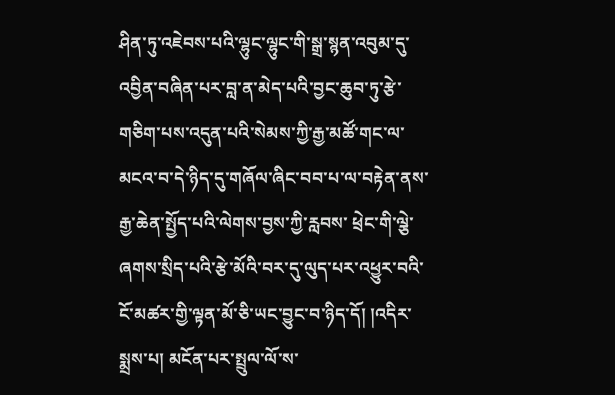ཤིན་ཏུ་འཇེབས་པའི་ལྷུང་ལྷུང་གི་སྒྲ་སྙན་འབུམ་དུ་འབྱིན་བཞིན་པར་བླ་ན་མེད་པའི་བྱང་ཆུབ་ཏུ་རྩེ་གཅིག་པས་འདུན་པའི་སེམས་ཀྱི་རྒྱ་མཚོ་གང་ལ་མངའ་བ་དེ་ཉིད་དུ་གཞོལ་ཞིང་བབ་པ་ལ་བརྟེན་ནས་རྒྱ་ཆེན་སྤྱོད་པའི་ལེགས་བྱས་ཀྱི་རླབས་ ཕྲེང་གི་ལྕེ་ཞགས་སྲིད་པའི་རྩེ་མོའི་བར་དུ་ལུད་པར་འཕྱུར་བའི་ངོ་མཚར་གྱི་ལྟན་མོ་ཅི་ཡང་བྱུང་བ་ཉིད་དོ། །འདིར་སྨྲས་པ། མངོན་པར་སྤྲུལ་ལོ་ས་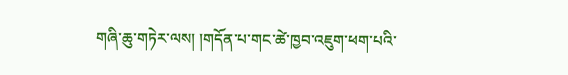གཞི་ཆུ་གཏེར་ལས། །གདོན་པ་གང་ཚེ་ཁྱབ་འཇུག་ཕག་པའི་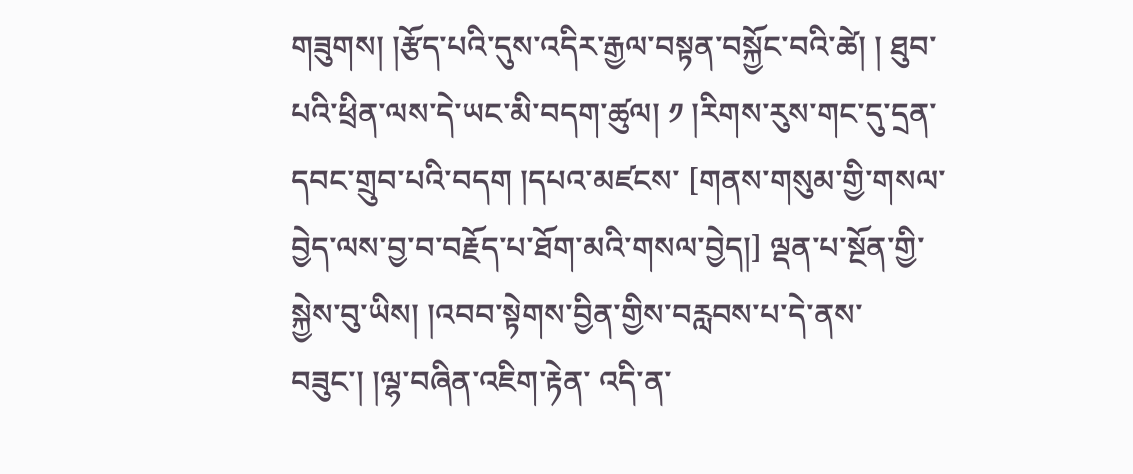གཟུགས། །རྩོད་པའི་དུས་འདིར་རྒྱལ་བསྟན་བསྐྱོང་བའི་ཚེ། ། ཐུབ་པའི་ཕྲིན་ལས་དེ་ཡང་མི་བདག་ཚུལ། ༡ །རིགས་རུས་གང་དུ་དྲན་དབང་གྲུབ་པའི་བདག །དཔའ་མཛངས་ [གནས་གསུམ་གྱི་གསལ་བྱེད་ལས་བྱ་བ་བརྗོད་པ་ཐོག་མའི་གསལ་བྱེད།] ལྡན་པ་སྔོན་གྱི་སྐྱེས་བུ་ཡིས། །འབབ་སྟེགས་བྱིན་གྱིས་བརླབས་པ་དེ་ནས་བཟུང་། །ལྷ་བཞིན་འཇིག་རྟེན་ འདི་ན་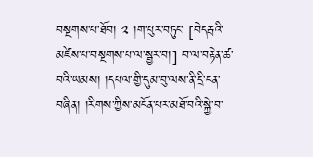བསྔགས་པ་ཐོབ། ༢ །ག་པུར་བཏུང་ [བེདརྦའི་མཛེས་པ་བསྔགས་པ་ལ་སྦྱར་བ།] བ་ལ་བརྟེན་ཚ་བའི་ཡམས། །དཔལ་གྱི་དུམ་བུ་ལས་ནི་དྲི་ངན་བཞིན། །རིགས་ཀྱིས་མངོན་པར་མཐོ་བའི་སྐྱེ་བ་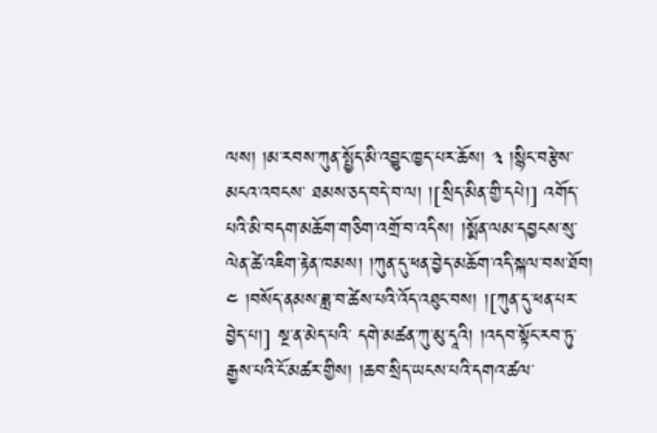ལས། །མ་རབས་ཀུན་སྤྱོད་མི་འབྱུང་ཁྱད་པར་ཆོས། ༣ །སྙིང་བརྩེས་མངའ་འབངས་ ཐམས་ཅད་བདེ་བ་ལ། །[སྲིད་མིན་གྱི་དཔེ།] འགོད་པའི་མི་བདག་མཆོག་གཅིག་འགྲོ་བ་འདིས། །སྨོན་ལམ་དབྱངས་སུ་ལེན་ཚེ་འཇིག་རྟེན་ཁམས། །ཀུན་དུ་ཕན་བྱེད་མཆོག་འདི་སྐལ་བས་ཐོབ། ༤ །བསོད་ནམས་ཟླ་བ་ཚེས་པའི་འོད་འཐུང་བས། །[ཀུན་དུ་ཕན་པར་བྱེད་པ།] སྔ་ན་མེད་པའི་ དགེ་མཚན་ཀུ་མུ་དཱའི། །འདབ་སྟོང་རབ་ཏུ་རྒྱས་པའི་ངོ་མཚར་གྱིས། །ཆབ་སྲིད་ཡངས་པའི་དགའ་ཚལ་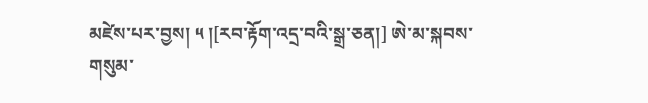མཛེས་པར་བྱས། ༥ །[རབ་རྟོག་འདྲ་བའི་སྒྲ་ཅན།] ཨེ་མ་སྐབས་གསུམ་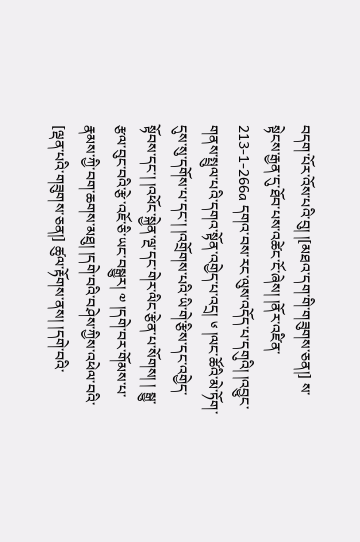བདག་པོར་འོས་པའི་བུ། །[མཐའ་དག་གི་གཟུགས་ཅན།] ས་སྟེངས་རྒྱན་དུ་ཐོབ་པས་འཚེང་ངོ་ཞེས། །ནོར་འཛིན་ 213-1-266a དགའ་བས་རང་ལུས་འདོད་པ་དགུའི། །འབྱུང་གནས་སྤྲུལ་པའི་དགའ་སྟོན་འགྱེད་པ་འདྲ། ༦ །ལང་ཚོའི་མེ་ཏོག་དུས་སུ་དགོས་པ་དང་། །འགྲོགས་པའི་ཡི་གེ་རྩིས་དང་འགྱེད་སྟོབས་དང་། །འཕོང་སྐྱེན་ལྔ་དང་གེར་ལིང་རྩེན་པ་སོགས། ། སྒྱུ་རྩལ་བུང་བའི་རྩེ་འཇོ་ཅི་ཡང་བསྒྱུར། ༧ །དགེ་བར་གོམས་པ་རྣམས་ཀྱི་བག་ཆགས་མཐུ། །དགེ་བའི་བཤེས་ཀྱིས་འཕེལ་བའི་ [ལྡན་པའི་གཟུགས་ཅན།] ཚུལ་རྟོགས་ནས། །དགེ་བའི་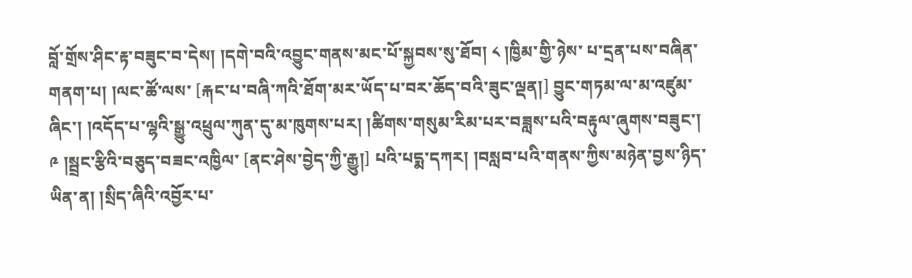བློ་གྲོས་ཤིང་རྟ་བཟུང་བ་དེས། །དགེ་བའི་འབྱུང་གནས་མང་པོ་སྐྱབས་སུ་ཐོབ། ༨ །ཁྱིམ་གྱི་ཉེས་ པ་དྲན་པས་བཞིན་གནག་པ། །ལང་ཚོ་ལས་ [རྐང་པ་བཞི་ཀའི་ཐོག་མར་ཡོད་པ་བར་ཆོད་བའི་ཟུང་ལྡན།] བྱུང་གཏམ་ལ་མ་འཛུམ་ཞིང་། །འདོད་པ་ལྷའི་སྒྱུ་འཕྲུལ་ཀུན་དུ་མ་ཁུགས་པར། །ཚིགས་གསུམ་རིམ་པར་བཟླས་པའི་བརྟུལ་ཞུགས་བཟུང་། ༩ །སྦྲང་རྩིའི་བཅུད་བཟང་འཁྱིལ་ [ནང་ཤེས་བྱེད་ཀྱི་རྒྱུ།] པའི་པདྨ་དཀར། །བསླབ་པའི་གནས་ཀྱིས་མཉེན་བྱས་ཉིད་ཡིན་ན། །སྲིད་ཞིའི་འབྱོར་པ་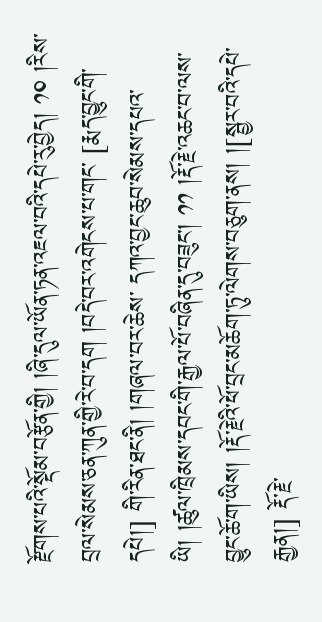རྫོགས་པའི་སྡོམ་བརྩོན་གྱི། །ཞི་དུལ་ཡོན་ཏན་འཇལ་བའི་དཔེ་རུ་བྱེད། ༡༠ །རིས་བྲལ་སེམས་ཅན་ཀུན་གྱི་རེ་བ་དག །བདེ་བར་འགེངས་པ་གང་ [རྨད་བྱུང་གི་དཔེ།] གི་རིན་ཐང་ནི། །གཞལ་བར་ཆེས་ དཀའ་བྱང་ཆུབ་སེམས་དཔའ་ཡི། །ཚུལ་ཁྲིམས་དབང་གི་རྒྱལ་པོ་བཞིན་དུ་བཟུང་། ༡༡ །རྡོ་རྗེ་འཆང་བ་ལས་བྱུང་ཆོ་ག་ཡིས། །རྡོ་རྗེའི་ཕོ་བྲང་མཆོག་ཏུ་ལེགས་བཅུག་ནས། །[སྦྱར་བའི་དཔེ་རྒྱན།] རྡོ་རྗེ་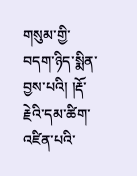གསུམ་གྱི་བདག་ཉིད་སྨིན་བྱས་པའི། །རྡོ་རྗེའི་དམ་ཚིག་འཛིན་པའི་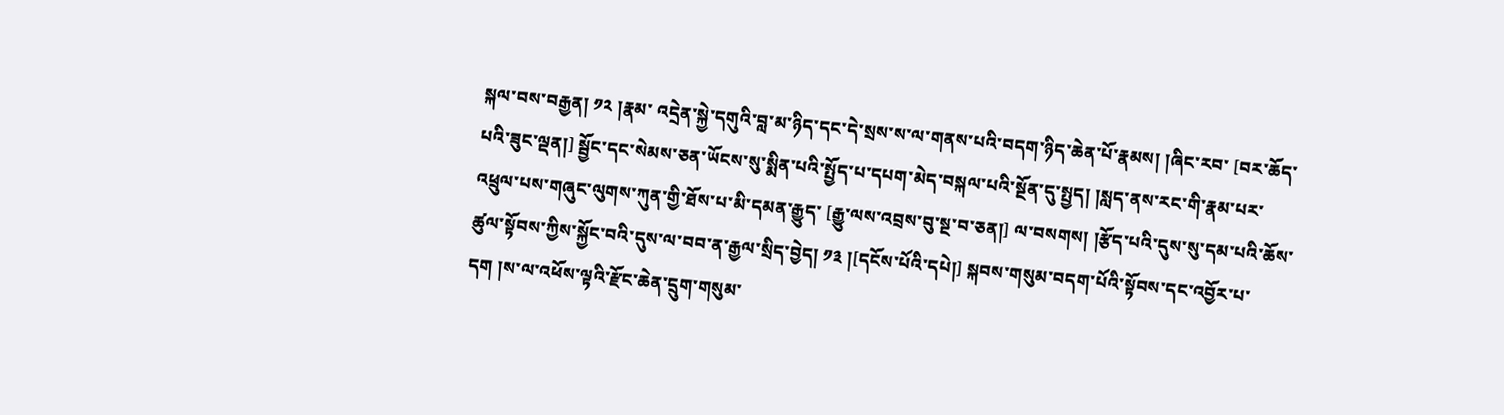སྐལ་བས་བརྒྱན། ༡༢ །རྣམ་ འདྲེན་སྐྱེ་དགུའི་བླ་མ་ཉིད་དང་དེ་སྲས་ས་ལ་གནས་པའི་བདག་ཉིད་ཆེན་པོ་རྣམས། །ཞིང་རབ་ [བར་ཆོད་པའི་ཟུང་ལྡན།] སྦྱོང་དང་སེམས་ཅན་ཡོངས་སུ་སྨིན་པའི་སྤྱོད་པ་དཔག་མེད་བསྐལ་པའི་སྔོན་དུ་སྤྱད། །སླད་ནས་རང་གི་རྣམ་པར་འཕྲུལ་པས་གཞུང་ལུགས་ཀུན་གྱི་ཐོས་པ་མི་དམན་རྒྱུད་ [རྒྱུ་ལས་འབྲས་བུ་སྔ་བ་ཅན།] ལ་བསགས། །རྩོད་པའི་དུས་སུ་དམ་པའི་ཆོས་ཚུལ་སྟོབས་ཀྱིས་སྐྱོང་བའི་དུས་ལ་བབ་ན་རྒྱལ་སྲིད་བྱེད། ༡༣ །[དངོས་པོའི་དཔེ།] སྐབས་གསུམ་བདག་པོའི་སྟོབས་དང་འབྱོར་པ་དག །ས་ལ་འཕོས་ལྟའི་རྫོང་ཆེན་དྲུག་གསུམ་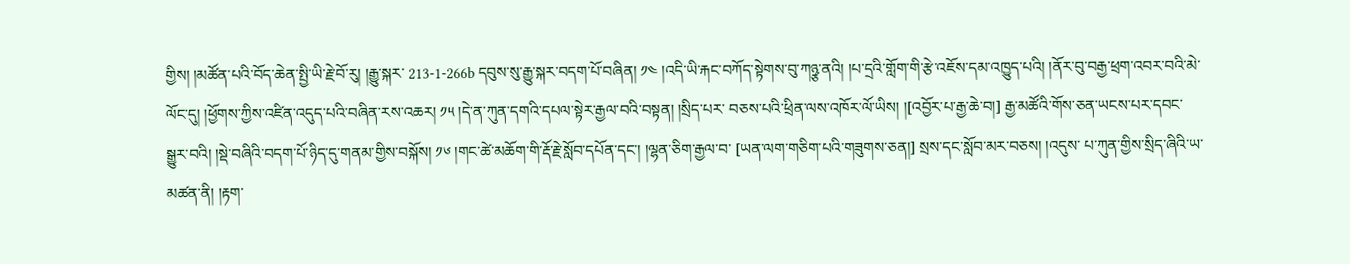གྱིས། །མཚོན་པའི་བོད་ཆེན་སྤྱི་ཡི་རྗེ་བོ་རུ། །རྒྱུ་སྐར་ 213-1-266b དབུས་སུ་རྒྱུ་སྐར་བདག་པོ་བཞིན། ༡༤ །འདི་ཡི་རྐང་བཀོད་སྟེགས་བུ་ཀཉྩ་ནའི། །པ་དྲའི་གློག་གི་རྩེ་འཇོས་དམ་འཁྱུད་པའི། །ནོར་བུ་བརྒྱ་ཕྲག་འབར་བའི་མེ་ལོང་དུ། །ཕྱོགས་ཀྱིས་འཛིན་འདུད་པའི་བཞིན་རས་འཆར། ༡༥ །དེ་ན་ཀུན་དགའི་དཔལ་སྟེར་རྒྱལ་བའི་བསྟན། །སྲིད་པར་ བཅས་པའི་ཕྲིན་ལས་འཁོར་ལོ་ཡིས། །[འབྱོར་པ་རྒྱ་ཆེ་བ།] རྒྱ་མཚོའི་གོས་ཅན་ཡངས་པར་དབང་སྒྱུར་བའི། །སྡེ་བཞིའི་བདག་པོ་ཉིད་དུ་གནམ་གྱིས་བསྐོས། ༡༦ །གང་ཚེ་མཆོག་གི་རྡོ་རྗེ་སློབ་དཔོན་དང་། །ལྷན་ཅིག་རྒྱལ་བ་ [ཡན་ལག་གཅིག་པའི་གཟུགས་ཅན།] སྲས་དང་སློབ་མར་བཅས། །འདུས་ པ་ཀུན་གྱིས་སྲིད་ཞིའི་ཡ་མཚན་ནི། །རྟག་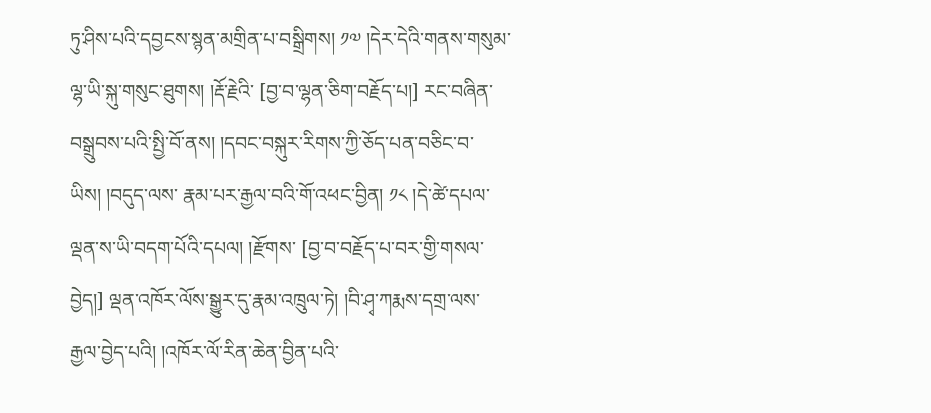ཏུ་ཤིས་པའི་དབྱངས་སྙན་མགྲིན་པ་བསྒྲིགས། ༡༧ །དེར་དེའི་གནས་གསུམ་ལྷ་ཡི་སྐུ་གསུང་ཐུགས། །རྡོ་རྗེའི་ [བྱ་བ་ལྷན་ཅིག་བརྗོད་པ།] རང་བཞིན་བསྒྲུབས་པའི་སྤྱི་བོ་ནས། །དབང་བསྐུར་རིགས་ཀྱི་ཅོད་པན་བཅིང་བ་ཡིས། །བདུད་ལས་ རྣམ་པར་རྒྱལ་བའི་གོ་འཕང་བྱིན། ༡༨ །དེ་ཚེ་དཔལ་ལྡན་ས་ཡི་བདག་པོའི་དཔལ། །རྫོགས་ [བྱ་བ་བརྗོད་པ་བར་གྱི་གསལ་བྱེད།] ལྡན་འཁོར་ལོས་སྒྱུར་དུ་རྣམ་འཁྲུལ་ཏེ། །བི་ཤྭ་ཀརྨས་དགྲ་ལས་རྒྱལ་བྱེད་པའི། །འཁོར་ལོ་རིན་ཆེན་བྱིན་པའི་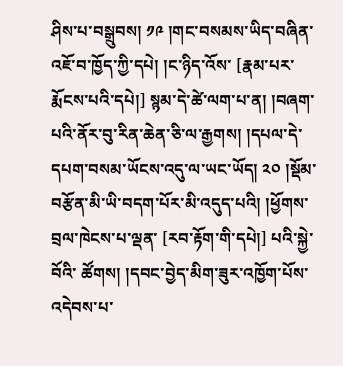ཤིས་པ་བསྒྲུབས། ༡༩ །གང་བསམས་ཡིད་བཞིན་ འཇོ་བ་ཁྱོད་ཀྱི་དཔེ། །ང་ཉིད་འོས་ [རྣམ་པར་རྨོངས་པའི་དཔེ།] སྙམ་དེ་ཚེ་ལག་པ་ན། །བཞག་པའི་ནོར་བུ་རིན་ཆེན་ཅི་ལ་རྒྱགས། །དཔལ་དེ་དཔག་བསམ་ཡོངས་འདུ་ལ་ཡང་ཡོད། ༢༠ །སྡོམ་བརྩོན་མི་ཡི་བདག་པོར་མི་འདུད་པའི། །ཕྱོགས་བྲལ་ཁེངས་པ་ལྡན་ [རབ་རྟོག་གི་དཔེ།] པའི་སྐྱེ་བོའི་ ཚོགས། །དབང་བྱེད་མིག་ཟུར་འཁྱོག་པོས་འདེབས་པ་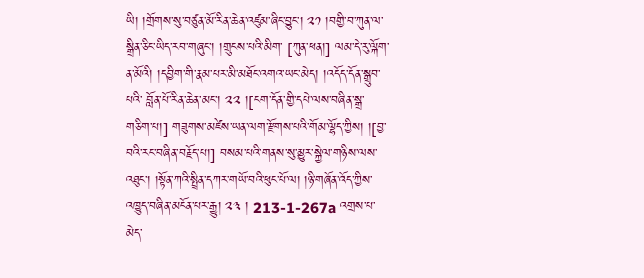ཡི། །གྲོགས་སུ་བཙུན་མོ་རིན་ཆེན་འཛུམ་ཞིང་བྱུང་། ༢༡ །བགྱི་བ་ཀུན་ལ་སྒྲིན་ཅིང་ཡིད་རབ་གཞུང་། །གྲུངས་པའི་མིག་ [ཀུན་ཕན།] ལམ་དེ་རུ་ལྐོག་ན་མོའི། །དབྱིག་གི་རྣམ་པར་མི་མཐོང་འགའ་ཡང་མེད། །འདོད་དོན་སྒྲུབ་པའི་ བློན་པོ་རིན་ཆེན་མང་། ༢༢ །[ངག་དོན་གྱི་དཔེ་ལས་བཞིན་སྒྲ་གཅིག་པ།] གཟུགས་མཛེས་ཡན་ལག་རྫོགས་པའི་གོམ་ལྷོད་ཀྱིས། །[བྱ་བའི་རང་བཞིན་བརྗོད་པ།] བསམ་པའི་གནས་སུ་མྱུར་སྐྱེལ་གཉིས་ལས་འཐུང་། །སྟོན་ཀའི་སྤྲིན་དཀར་གཡོ་བའི་ཕུང་པོ་ལ། །ཉི་གཞོན་འོད་ཀྱིས་འཁྱུད་བཞིན་མངོན་པར་རྒྱུ། ༢༣ ། 213-1-267a འགྲས་པ་མེད་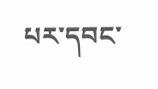པར་དབང་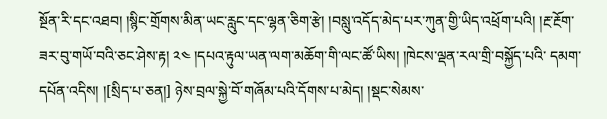སྔོན་རི་དང་འཐབ། །སྙིང་གྲོགས་མིན་ཡང་རླུང་དང་ལྷན་ཅིག་རྩེ། །བསླུ་འདོད་མེད་པར་ཀུན་གྱི་ཡིད་འཕྲོག་པའི། །རྔ་རྔོག་ཟར་བུ་གཡོ་བའི་ཅང་ཤེས་རྟ། ༢༤ །དཔའ་རྟུལ་ཡན་ལག་མཆོག་གི་ལང་ཚོ་ཡིས། །ཁེངས་ལྡན་རལ་གྲི་བསྐྱོད་པའི་ དམག་དཔོན་འདིས། །[སྲིད་པ་ཅན།] ཉེས་བྲལ་སྐྱེ་བོ་གཞོམ་པའི་དོགས་པ་མེད། །སྡང་སེམས་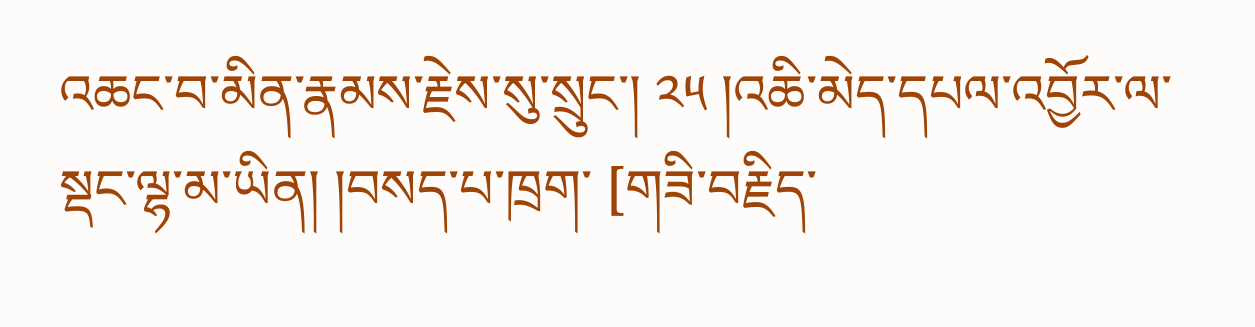འཆང་བ་མིན་རྣམས་རྗེས་སུ་སྲུང་། ༢༥ །འཆི་མེད་དཔལ་འབྱོར་ལ་སྡང་ལྷ་མ་ཡིན། །བསད་པ་ཁྲག་ [གཟི་བརྗིད་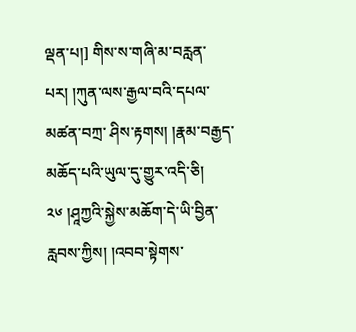ལྡན་པ།] གིས་ས་གཞི་མ་བརླན་པར། །ཀུན་ལས་རྒྱལ་བའི་དཔལ་མཚན་བཀྲ་ ཤིས་རྟགས། །རྣམ་བརྒྱད་མཆོད་པའི་ཡུལ་དུ་གྱུར་འདི་ཅི། ༢༦ །ཤཱཀྱའི་སྐྱེས་མཆོག་དེ་ཡི་བྱིན་རླབས་ཀྱིས། །འབབ་སྟེགས་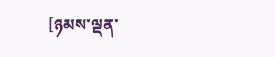[ཉམས་ལྡན་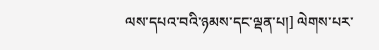ལས་དཔའ་བའི་ཉམས་དང་ལྡན་པ།] ལེགས་པར་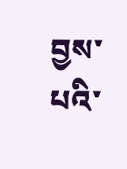བྱས་པའི་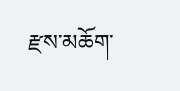རྫས་མཆོག་